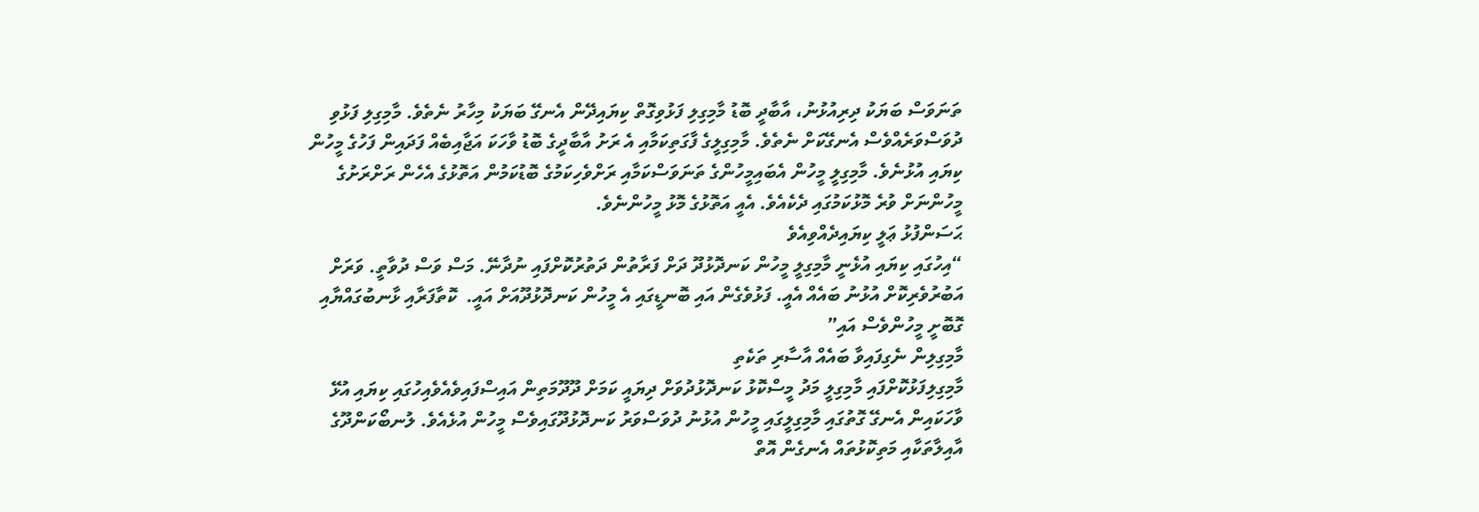ތަނަވަސް ބަޔަކު ދިރިއުޅުނު، އާބާދީ ބޮޑު މާމިގިލި ފަޅުވިގޮތް ކިޔައިދޭން އެނގޭ ބަޔަކު މިހާރު ނެތެވެ. މާމިގިލި ފަޅުވި ދުވަސްވަރެއްވެސް އެނގޭކަށް ނެތެވެ. މާމިގިލީގެ ފާގަތިކަމާއި އެ ރަށު އާބާދީގެ ބޮޑު ވާހަކަ އަޖާއިބެއް ފަދައިން ފަހުގެ މީހުން ކިޔައި އުޅުނެވެ. މާމިގިލީ މީހުން އެބައިމީހުންގެ ތަނަވަސްކަމާއި ރަށްވެހިކަމުގެ ބޮޑުކަމުން އަތޮޅުގެ އެހެން ރަށްރަށުގެ މީހުންނަށް ވުރެ މޮޅުކަމުގައި ދެކެއެވެ. އެއީ އަތޮޅުގެ މޮޅު މީހުންނެވެ.
ޙަސަންފުޅު ޢަލީ ކިޔައިދެއްވިއެވެ
“އިހުގައި ކިޔައި އުޅެނީ މާމިގިލީ މީހުން ކަނދޮޅުދޫ ދަށް ފަރާތުން ދަތުރުކޮށްފައި ނުދާނޭ. މަސް ވަސް ދުވާތީ. ވަރަށް އަބުރުވެރިކޮށް އުޅުނު ބައެއް އެއީ. ފަޅުވެގެން އައި ބޮނޑީގައި އެ މީހުން ކަނދޮޅުދޫއަށް އައީ.  ކޮތާފަރާއި ޅާނބުގައްޔާއި ގޮބޮށީ މީހުންވެސް އައި”
މާމިގިލިން ނެގިފައިވާ ބައެއް އާސާރި ތަކެތި
މާމިގިލިފަޅުކޮށްފައި މާމިގިލީ މަދު މީސްކޮޅު ކަނދޮޅުދުވަށް ދިޔައީ ކަމަށް ދޫދޫމަތިން އައިސްފައިވެއެވެއިހުގައި ކިޔައި އުޅޭ ވާހަކައިން އެނގޭ ގޮތުގައި މާމިގިލީގައި މީހުން އުޅުނު ދުވަސްވަރު ކަނދޮޅުދޫގައިވެސް މީހުން އުޅެއެވެ. ލުނބޯކަންދޫގެ އާއިލާތަކާއި މަތިކޮޅުތައް އެނގެން އޮތް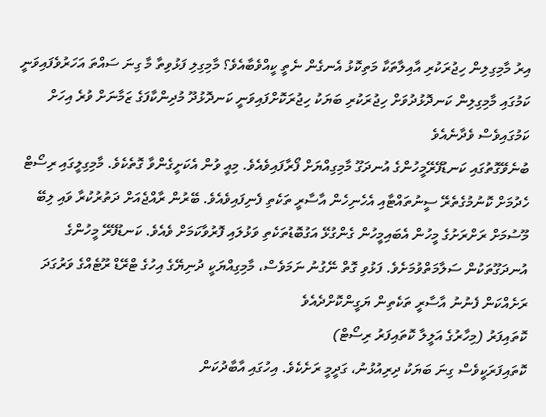އިރު މާމިގިލިން ހިޖުރަކުރި އާއިލާތަކާ މަތިކޮޅު އެނގެން ނެތީ ކީއްވެބާއެވެ؟ މާމިގިލި ފަޅުވިތާ މާ ގިނަ ސައްތަ އަހަރުވެފައިވަނީ ކަމުގައި މާމިގިލިން ކަނދޮޅުދުވަށް ހިޖުރަކުރި ބަޔަކު ހިޖުރަކޮށްފައިވަނީ ކަނދޮޅުދޫ މުދިންކާފަގެ ޒަމާނަށް ވުރެ އިހަށް ކަމުގައިވެސް ވެދާނެއެވެ
ބުނެވޭގޮތުގައި ކަނޑުފޭރޭމީހުންގެ އުނދަގޫ މާމިގިއްޔަށް ފޯރާފައިވެއެވެ. މިއީ ވުން އެކަށީގެންވާ ގޮތެކެވެ. މާމިގިލީގައި ރިސޯޓް ހެދުމަށް ކޮނުމުގެތެރޭ ސީނުތައްޓާއި އެހެނިހެން އާސާރީ ތަކެތި ފެނިފައިވެއެވެ. ބޭރުން ރާއްޖެއަށް ދަތުރުކުރާ ވައި ލިބޭ މޫސުމަށް ރަށްރަށުގެ މީހުން އެބައިމީހުން ގެންގުޅޭ އަގުބޮޑުތަކެތި ވަޅުލައި ފޮރުވާކަމަށް ވެއެވެ. ކަނޑުފޭރޭ މީހުންގެ އުނދަގޫތަކުން ސަލާމަތްވުމަށެވެ. ފަޅުވި ގޮތް ނޭގުނު ނަމަވެސް، މާމިގިއްޔަކީ ދުނިޔޭގެ އިހުގެ ޓްރޭޑް ރޫޓެއްގެ ވަރުގަދަ ރަށެއްކަން ފެނުނު އާސާރީ ތަކެތިން ޔަގީންކޮށްދެއެވެ
ކޮތައިފަރު (މިހާރުގެ އަލީލާ ކޮތައިފަރު ރިސޯޓް)
ކޮތައިފަރަކީވެސް ގިނަ ބަޔަކު ދިރިއުޅުނު، ގަދީމީ ރަށެކެވެ. އިހުގައި އާބާދުކަން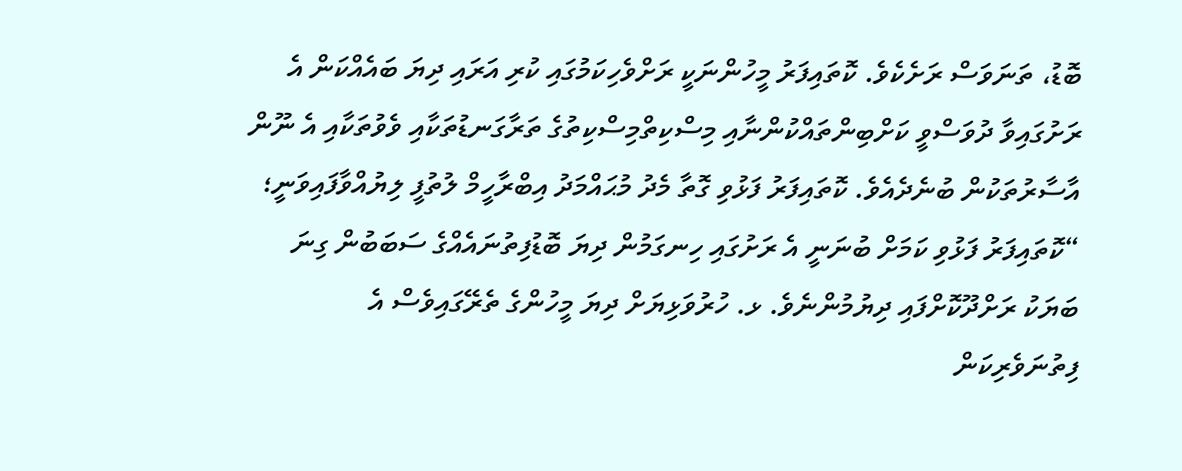ބޮޑު، ތަނަވަސް ރަށެކެވެ. ކޮތައިފަރު މީހުންނަކީ ރަށްވެހިކަމުގައި ކުރި އަރައި ދިޔަ ބައެއްކަން އެ ރަށުގައިވާ ދުވަސްވީ ކަށްބިންތައްކުންނާއި މިސްކިތްމިސްކިތުގެ ތަރާގަނޑުތަކާއި ވެވުތަކާއި އެ ނޫން އާސާރުތަކުން ބުނެދެއެވެ. ކޮތައިފަރު ފަޅުވި ގޮތާ މެދު މުޙައްމަދު އިބްރާހީމް ލުތުފީ ލިޔުއްވާފައިވަނީ؛
“ކޮތައިފަރު ފަޅުވި ކަމަށް ބުނަނީ އެ ރަށުގައި ހިނގަމުން ދިޔަ ބޮޑުފިތުނައެއްގެ ސަބަބުން ގިނަ ބަޔަކު ރަށްދޫކޮށްފައި ދިޔުމުންނެވެ. ޅ. ހުރުވަޅިޔަށް ދިޔަ މީހުންގެ ތެރޭގައިވެސް އެ ފިތުނަވެރިކަން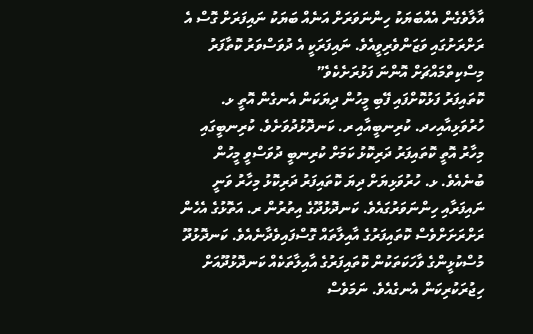އާލާވެގެން އެއްބަޔަކު ހިންނަވަރަށް އަނެއް ބަޔަކު ނައިފަރަށް ގޮސް އެ ރަށްރަށުގައި ވަޒަންވެރިވީއެވެ. ނައިފަރަކީ އެ ދުވަސްވަރު ކޮތާފަރު މިސްކިތްމައްޗަށް އޮންނަ ފަޅުރަށެކެވެ”
ކޮތައިފަރު ފަޅުކޮށްފައި ފޭބި މީހުން ދިޔަކަން އެނގެން އޮތީ ޅ. ހުރުވަޅިއާއިހދ. ކުރިނބީއާއި ރ. ކަނދޮޅުދުވަށެވެ. ކުރިނބީގައި މިހާރު އޮތީ ކޮތައިފަރު ދަރިކޮޅު ކަމަށް ކުރިނބީ ދުވަސްވީ މީހުން ބުނެއެވެ. ޅ. ހުރުވަޅިޔަށް ދިޔަ ކޮތައިފަރު ދަރިކޮޅު މިހާރު ވަނީ ނައިފަރާއި ހިންނަވަރުގައެވެ. ކަނދޮޅުދޫގެ އިތުރުން ރ. އަތޮޅުގެ އެހެން ރަށްރަށަށްވެސް ކޮތައިފަރުގެ އާއިލާތައް ގޮސްފައިވެދާނެއެވެ. ކަނދޮޅުދޫ މުސްކުޅީންގެ ވާހަކަތަކުން ކޮތައިފަރުގެ އާއިލާތަކެއް ކަނދޮޅުދޫއަށް ހިޖުރަކުރިކަން އެނގެއެވެ. ނަމަވެސް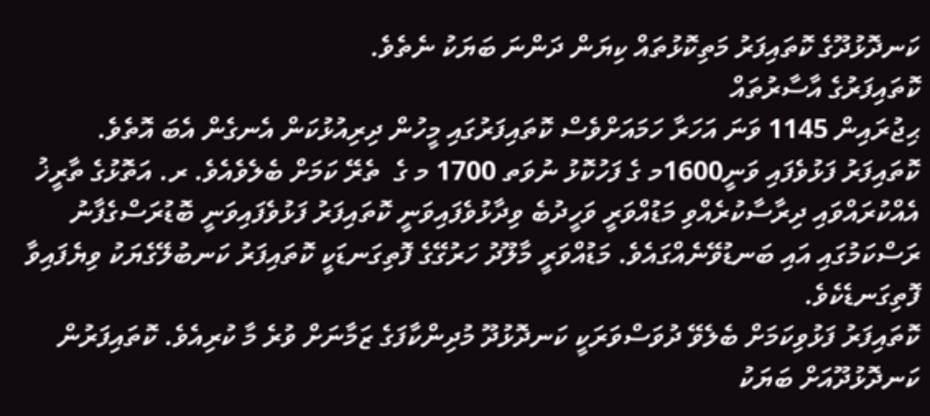ކަނދޮޅުދޫގެ ކޮތައިފަރު މަތިކޮޅުތައް ކިޔަން ދަންނަ ބަޔަކު ނެތެވެ.
ކޮތައިފަރުގެ އާސާރުތައް
ޙިޖުރައިން 1145 ވަނަ އަހަރާ ހަމައަށްވެސް ކޮތައިފަރުގައި މީހުން ދިރިއުޅުކަން އެނގެން އެބަ އޮތެވެ. ކޮތައިފަރު ފަޅުވެފައި ވަނީ1600މ ގެ ފަހުކޮޅު ނުވަތ 1700 މ ގެ  ތެރޭ ކަމަށް ބެލެވެއެވެ. ރ. އަތޮޅުގެ ތާރީޚު އެއްކުރައްވައި ދިރާސާކުރެއްވި މަޑުއްވަރީ ވަހީދުބެ ވިދާޅުވެފައިވަނީ ކޮތައިފަރު ފަޅުވެފައިވަނީ ބޮޑުރަސްގެފާނު ރަސްކަމުގައި އައި ބަނޑުވޭނެއްގައެވެ. މަޑުއްވަރީ މާލޫދު ހަރުގޭގެ ފޮތިގަނޑަކީ ކޮތައިފަރު ކަނބުލޭގެޔަކު ވިޔެފައިވާ ފޮތިގަނޑެކެވެ.
ކޮތައިފަރު ފަޅުވިކަމަށް ބެލެވޭ ދުވަސްވަރަކީ ކަނދޮޅުދޫ މުދިންކާފަގެ ޒަމާނަށް ވުރެ މާ ކުރިއެވެ. ކޮތައިފަރުން ކަނދޮޅުދޫއަށް ބަޔަކު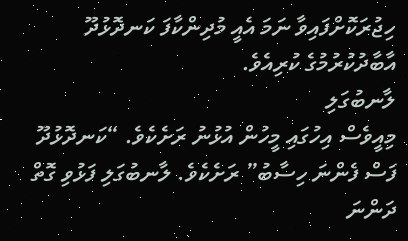ހިޖުރަކޮށްފައިވާ ނަމަ އެއީ މުދިންކާފަ ކަނދޮޅުދޫ އާބާދުކުރުމުގެ ކުރިއެވެ.
ލާނބުގަލި
މިއީވެސް އިހުގައި މީހުން އުޅުނު ރަށެކެވެ. “ކަނދޮޅުދޫ ފަސް ފެންނަ ހިސާބު” ރަށެކެވެ. ލާނބުގަލި ފަޅުވި ގޮތް ދަންނަ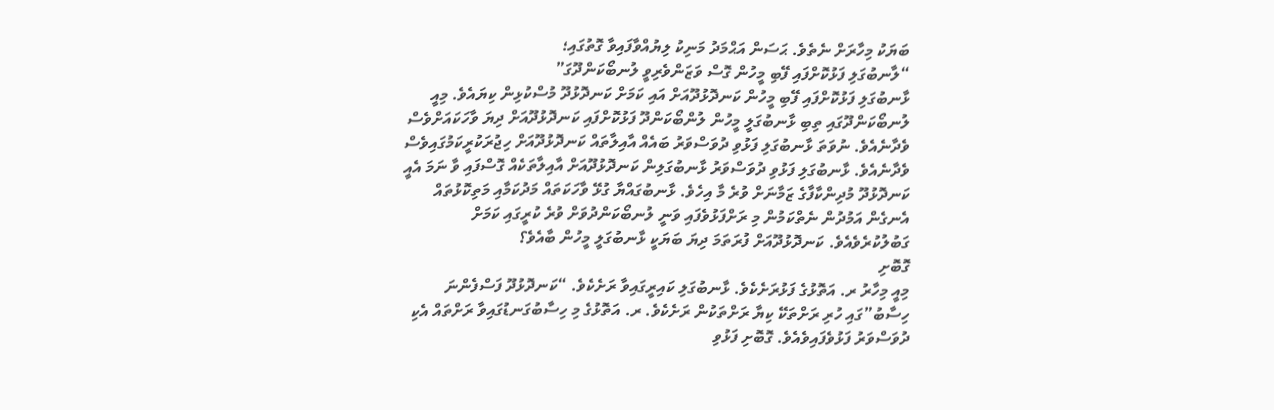ބަޔަކު މިހާރަށް ނެތެވެ. ޙަސަން އަޙްމަދު މަނިކު ލިޔުއްވާފައިވާ ގޮތުގައި؛
“ލާނބުގަލި ފަޅުކޮށްފައި ފޭބި މީހުން ގޮސް ވަޒަންވެރިވީ ލުނބޯކަންދޫގަ”
ޅާނބުގަލި ފަޅުކޮށްފައި ފޭބި މީހުން ކަނދޮޅުދޫއަށް އައި ކަމަށް ކަނދޮޅުދޫ މުސްކުޅިން ކިޔައެވެ. މިއީ ލުނބޯކަންދޫގައި ތިބި ޅާނބުގަލީ މީހުން ލުންބޯކަންދޫ ފަޅުކޮށްފައި ކަނދޮޅުދޫއަށް ދިޔަ ވާހަކައަށްވެސް ވެދާނެއެވެ. ނުވަތަ ޅާނބުގަލި ފަޅުވި ދުވަސްވަރު ބައެއް އާއިލާތައް ކަނދޮޅުދޫއަށް ހިޖުރަކުރީކަމުގައިވެސް ވެދާނެއެވެ. ޅާނބުގަލި ފަޅުވި ދުވަސްވަރު ޅާނބުގަލިން ކަނދޮޅުދޫއަށް އާއިލާތަކެއް ގޮސްފައި ވާ ނަމަ އެއީ ކަނދޮޅުދޫ މުދިންކާފާގެ ޒަމާނަށް ވުރެ މާ އިހެވެ. ޅާނބުގައްޔާ ގުޅޭ ވާހަކަތައް މަދުކަމާއި މަތިކޮޅުތައް އެނގެން އަމުދުން ނެތްކަމުން މި ރަށްފަޅުވެފައި ވަނީ ލުނބޯކަންދުވަށް ވުރެ ކުރީގައި ކަމަށް ގަބުލުކުރެވެއެވެ. ކަނދޮޅުދޫއަށް ފުރަތަމަ ދިޔަ ބަޔަކީ ޅާނބުގަލީ މީހުން ބާއެވެ؟
ގޮބޮށި
މިއީ މިހާރު ރ. އަތޮޅުގެ ފަޅުރަށެކެވެ. ޅާނބުގަލި ކައިރީގައިވާ ރަށެކެވެ. “ކަނދޮޅުދޫ ފަސްފެންނަ ހިސާބު”ގައި ހުރި ރަށްތަކޭ ކިޔާ ރަށްތަކުން ރަށެކެވެ. ރ. އަތޮޅުގެ މި ހިސާބުގަނޑުގައިވާ ރަށްތައް އެކި ދުވަސްވަރު ފަޅުވެފައިވެއެވެ. ގޮބޮށި ފަޅުވި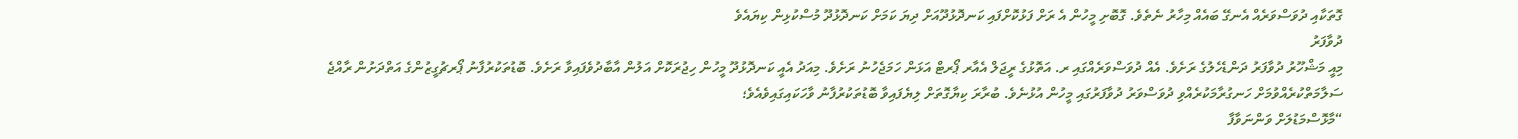ގޮތަކާއި ދުވަސްވަރެއް އެނގޭ ބައެއް މިހާރު ނެތެވެ. ގޮބޮށި މީހުން އެ ރަށް ފަޅުކޮށްފައި ކަނދޮޅުދޫއަށް ދިޔަ ކަމަށް ކަނދޮޅުދޫ މުސްކުޅިން ކިޔައެވެ
ދުވާފަރު
މިއީ މަޝްހޫރު ދުވާފަރު ދަންޑެހެލުގެ ރަށެވެ. އެއް ދުވަސްވަރެއްގައި ރ. އަތޮޅުގެ ރީޖަލް އެއާރ ޕޯރޓް އަޅަން ހަމަޖެހުނު ރަށެވެ. މިއަދު އެއީ ކަނދޮޅުދޫ މީހުން ހިޖުރަކޮށް އަލުން އާބާދުވެފައިވާ ރަށެވެ. ބޮޑުތަކުރުފާނު ޕޯރޗުގީޒުންގެ އަތްދަށުން ރާއްޖެ ސަލާމަތްކުރެއްވުމަށް ހަނގުރާމަކުރެއްވި ދުވަސްވަރު ދުވާފަރުގައި މީހުން އުޅުނެވެ. ބުރާރަ ކިޔާގޮތަށް ލިޔެފައިވާ ބޮޑުތަކުރުފާނު ވާހަކައިގައިވެއެވެ؛
“މާޅޮސްމަޑުލަށް ވަންނަވާފާ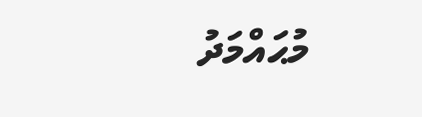މުޙައްމަދު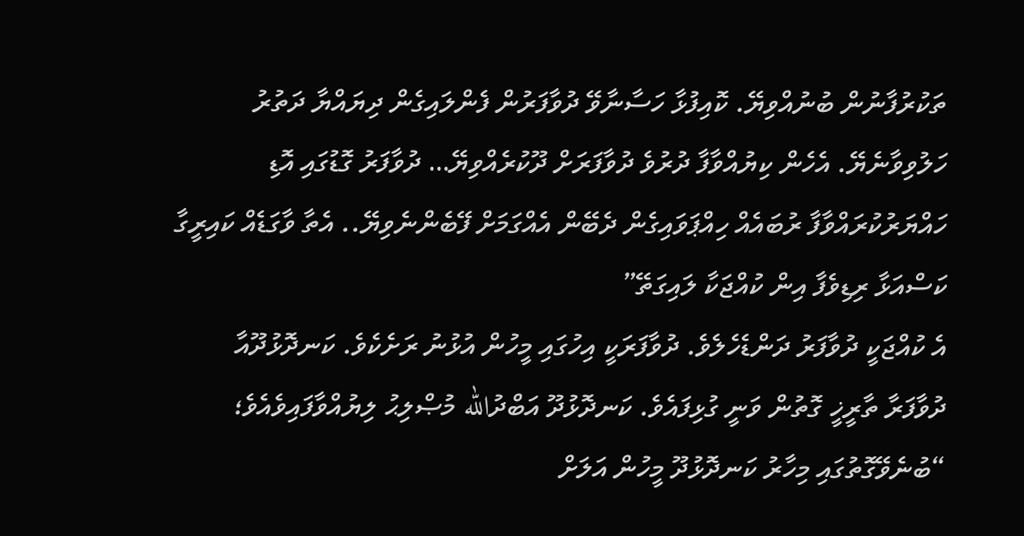ތަކުރުފާނުން ބުނުއްވިޔޭ. ކޮއިފުޅާ ހަސާނާވޭ ދުވާފަރުން ފެންލައިގެން ދިޔައްޔާ ދަތުރު ހަލުވިވާނެޔޭ. އެހެން ކިޔުއްވާފާ ދުރުވެ ދުވާފަރަށް ދޫކުރެއްވިޔޭ… ދުވާފަރު ގޮޑުގައި އޮޑި ހައްޔަރުކުރައްވާފާ ރުބައެއް ހިއްޕަވައިގެން ދެބޭން އެއްގަމަށް ފޭބެންނެވިޔޭ.. އެތާ ވާގަޑެއް ކައިރީގާ ކަސްއަޅާ ރިޑިވެފާ އިން ކުއްޖަކާ ލައިގަތޭ”
އެ ކުއްޖަކީ ދުވާފަރު ދަންޑެހެލެވެ. ދުވާފަރަކީ އިހުގައި މީހުން އުޅުނު ރަށެކެވެ. ކަނދޮޅުދޫއާ ދުވާފަރާ ތާރީޚީ ގޮތުން ވަނީ ގުޅިފައެވެ. ކަނދޮޅުދޫ އަބްދުالله މުޞްލިޙު ލިޔުއްވާފައިވެއެވެ؛
“ބުނެވޭގޮތުގައި މިހާރު ކަނދޮޅުދޫ މީހުން އަލަށް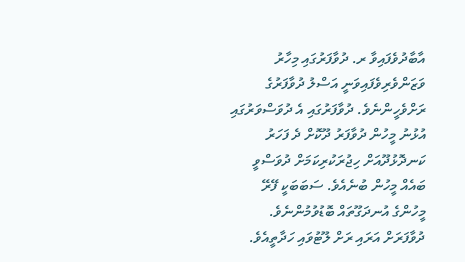އާބާދުވެފައިވާ ރ. ދުވާފަރުގައި މިހާރު ވަޒަންވެރިވެފައިވަނީ އަސްލު ދުވާފަރުގެ ރަށްވެހީންނެވެ. ދުވާފަރުގައި އެ ދުވަސްވަރުގައި އުޅުނު މީހުން ދުވާފަރު ދޫކޮށް ދެ ފަހަރު ކަނދޮޅުދޫއަށް ހިޖުރަކުރިކަމަށް ދުވަސްވީ ބައެއް މީހުން ބުނެއެވެ. ސަބަބަކީ ފޭރޭ މީހުންގެ އުނދަގޫތައް ބޮޑުވުމުންނެވެ. ދުވާފަރަށް އަރައި ރަށް ލޫޓުވައި ހަދާތީއެވެ.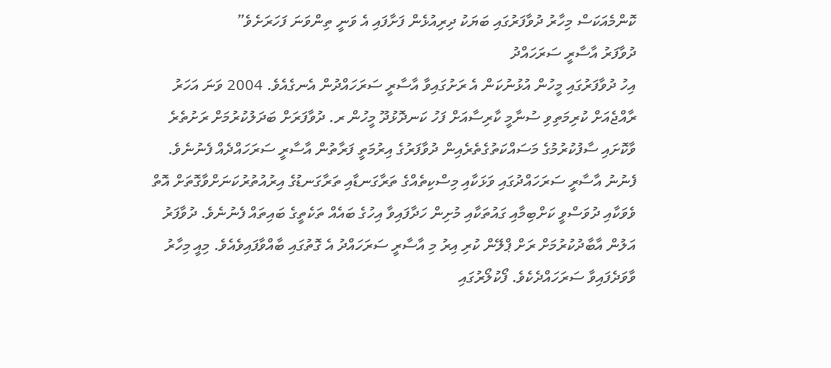ކޮންމެއަކަސް މިހާރު ދުވާފަރުގައި ބަޔަކު ދިރިއުޅެން ފަށާފައި އެ ވަނީ ތިންވަނަ ފަހަރަށެވެ”
ދުވާފަރު އާސާރީ ސަރަހައްދު
އިހު ދުވާފަރުގައި މީހުން އުޅުނުކަން އެ ރަށުގައިވާ އާސާރީ ސަރަހައްދުން އެނގެއެވެ. 2004 ވަނަ އަހަރު ރާއްޖެއަށް ކުރިމަތިވި ސުނާމީ ކާރިސާއަށް ފަހު ކަނދޮޅުދޫ މީހުން ރ. ދުވާފަރަށް ބަދަލުކުރުމަށް ރަށުތެރެ ވާކޮށައި ސާފުކުރުމުގެ މަސައްކަތުގެތެރެއިން ދުވާފަރުގެ އިރުމަތީ ފަރާތުން އާސާރީ ސަރަހައްދެއް ފެނުނެވެ. ފެނުނު އާސާރީ ސަރަހައްދުގައި ވަޅަކާއި މިސްކިތެއްގެ ތަރާގަނޑާއި ތަރާގަނޑުގެ އިރުއުތުރުކަނަށްވާގޮތަށް އޮތް ވެވަކާއި ދުވަސްވީ ކަށްބިމާއި ގައުތަކާއި މުށިން ހަދާފައިވާ އިހުގެ ބައެއް ތަކެތީގެ ބައިތައް ފެނުނެވެ. ދުވާފަރު އަލުން އާބާދުކުރުމަށް ރަށް ޕްލޭން ކުރި އިރު މި އާސާރީ ސަރަހައްދު އެ ގޮތުގައި ބާއްވާފައިވެއެވެ. މިއީ މިހާރު ވާވަދެފައިވާ ސަރަހައްދެކެވެ. ފޯކުލޯރުގައި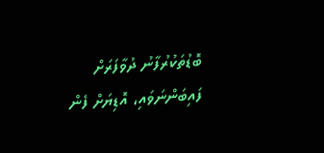ބޮޑުތަކުރުފާނު ދުވާފަރަށް ފައިބަންނަވައި، އޮޑިޔަށް ފެން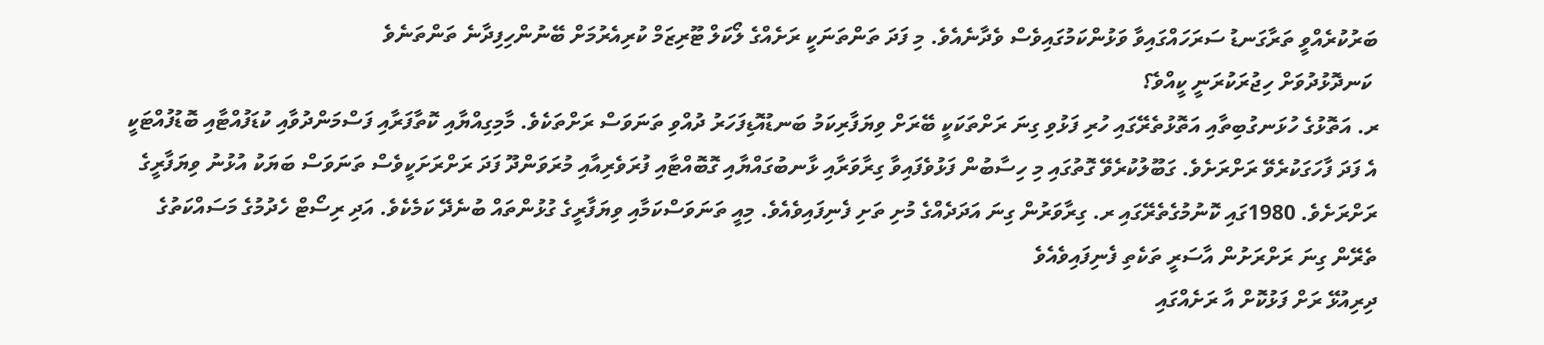ބަރުކުރެއްވީ ތަރާގަނޑު ސަރަހައްގައިވާ ވަޅުންކަމުގައިވެސް ވެދާނެއެވެ. މި ފަދަ ތަންތަނަކީ ރަށެއްގެ ލޯކަލް ޓޫރިޒަމް ކުރިއެރުމަށް ބޭނުންހިފިދާނެ ތަންތަނެވެ
 ކަނދޮޅުދުވަށް ހިޖުރަކުރަނީ ކީއްވެ؟
ރ. އަތޮޅުގެ ހުޅަނގުބިތާއި އަތޮޅުތެރޭގައި ހުރި ފަޅުވި ގިނަ ރަށްތަކަކީ ބޭރަށް ވިޔަފާރިކަމު ބަނޑުއޮޑިފަހަރު ދުއްވި ތަނަވަސް ރަށްތަކެވެ. މާމިގިއްޔާއި ކޮތާފަރާއި ފަސްމަންދުވާއި ކުޑަފުއްޓާއި ބޮޑުފުއްޓަކީ އެ ފަދަ ފާހަގަކުރެވޭ ރަށްރަށެވެ. ގަބޫލުކުރެވޭ ގޮތުގައި މި ހިސާބުން ފަޅުވެފައިވާ ގިރާވަރާއި ޅާނބުގައްޔާއި ގޮބޮއްޓާއި ފުރަވެރިއާއި މުރަވަންދޫ ފަދަ ރަށްރަށަކީވެސް ތަނަވަސް ބަޔަކު އުޅުނު ވިޔަފާރީގެ ރަށްރަށެވެ. 1980ގައި ކޮނުމުގެތެރޭގައި ރ. ގިރާވަރުން ގިނަ އަދަދެއްގެ މުށި ތަށި ފެނިފައިވެއެވެ. މިއީ ތަނަވަސްކަމާއި ވިޔަފާރީގެ ގުޅުންތައް ބުނެދޭ ކަމެކެވެ. އަދި ރިސޯޓް ހެދުމުގެ މަސައްކަތުގެ ތެރޭން ގިނަ ރަށްރަށުން އާސަރީ ތަކެތި ފެނިފައިވެއެވެ
ދިރިއުޅޭ ރަށް ފަޅުކޮށް އާ ރަށެއްގައި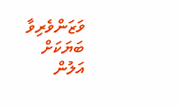ވަޒަންވެރިވާ ބަޔަކަށް އަލުން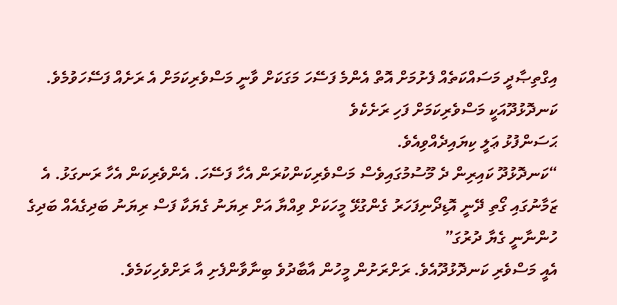އިގްތިޞާދީ މަސައްކަތެއް ފެށުމަށް އޮތް އެންމެ ފަސޭހަ މަގަކަށް ވާނީ މަސްވެރިކަމަށް އެ ރަށެއް ފަސޭހަވުމެވެ. ކަނދޮޅުދޫއަކީ މަސްވެރިކަމަށް ފަހި ރަށެކެވެ
ޙަސަންފުޅު ޢަލީ ކިޔައިދެއްވިއެވެ.
“ކަނދޮޅުދޫ ކައިރިން ދެ މޫސުމުގައިވެސް މަސްވެރިކަންކުރަން އެހާ ފަސޭހަ. އެންވެރިކަން އެހާ ރަނގަޅު. އެ ޒަމާނުގައި ގޯތި ދޭނީ އޮޑިދޯނިފަހަރު ގެންގުޅޭ މީހަކަށް ވިއްޔާ އަށް ރިޔަނު ގެޔަކާ ފަސް ރިޔަނު ބަދިގެއެއް ބަދިގެ ހުންނާނީ ގެޔާ ދުރުގަ”
އެއީ މަސްވެރި ކަނދޮޅުދޫއެވެ. ރަށްރަށުން މީހުން އާބާދުވެ ބިނާވާންފެށި އާ ރަށްވެހިކަމެވެ.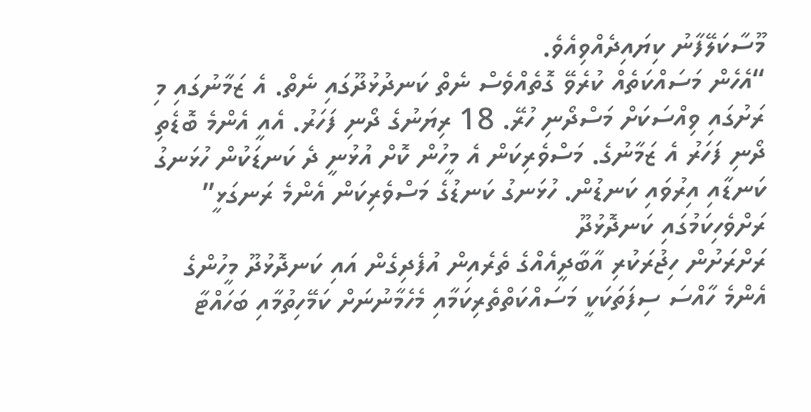މޫސާކަލޭފާނު ކިޔައިދެއްވިއެވެ.
“އެހެން މަސައްކަތެއް ކުރެވޭ ގޮތެއްވެސް ނެތް ކަނދުޅުދޫގައި ނެތް. އެ ޒަމާނުގައި މި ރަށުގައި ވިއްސަކަށް މަސްދޯނި ހުރޭ. 18 ރިޔަނުގެ ދޯނި ފަހަރު. އެއީ އެންމެ ބޮޑެތި ދޯނި ފަހަރު އެ ޒަމާނުގެ. މަސްވެރިކަން އެ މީހުން ކޮށް އުޅުނީ ދެ ކަނޑަކުން ހުޅަނގު ކަނޑާއި އިރުވައި ކަނޑުން. ހުޅަނގު ކަނޑުގެ މަސްވެރިކަން އެންމެ ރަނގަޅީ”
ރަށްވެހިކަމުގައި ކަނދޮޅުދޫ
ރަށްރަށުން ހިޖުރަކުރި އާބާދީއެއްގެ ތެރެއިން އުފެދިގެން އައި ކަނދޮޅުދޫ މީހުންގެ އެންމެ ހާއްސަ ސިފަތަކަކީ މަސައްކަތްތެރިކަމާއި މެހެމާނުނަށް ކަމޭހިތުމާއި ބަހައްޓާ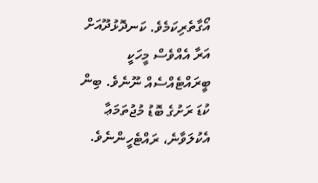އޯގާތެރިކަމެވެ. ކަނދޮޅުދޫއަށް އަރާ އެއްވެސް މީހަކީ ބީރައްޓެއްސެއް ނޫނެވެ. ބިން ކުޑަ ރަށުގެ ބޮޑު މުޖުތަމަޢާ އެކުލަވާނެ، ރައްޓެހީންނެވެ.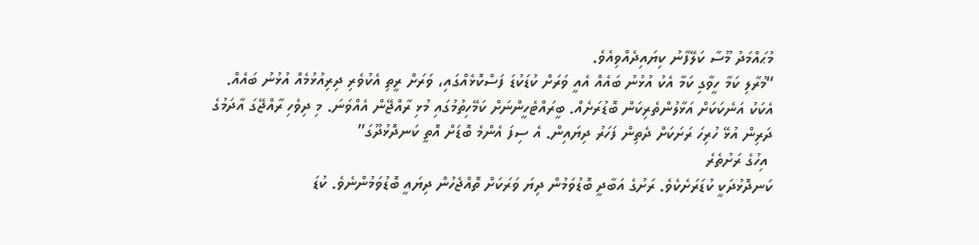މުޙައްމަދު މޫސާ ކަލޭފާނު ކިޔައިދެއްވިއެވެ.
“މުރާލި ކަމާ ހީވާގި ކަމާ އެކު އުޅުނު ބައެއް އެއީ ވަރަށް ކުޑަކުޑަ ފަސްކޮޅެއްގައި، ވަރަށް ރީތި އެކުވެރި ދިރިއުޅުމެއް އުޅުނު ބައެއް. އެކަކު އަނެކަކަށް އަޅާލުންތެރިކަން ބޮޑުރަށެއް. ބީރައްޓެހީންނަށް ކަމޭހިތުމުގައި މުޅި ރާއްޖޭން އެއްވަނަ. މި ދިވެހި ރާއްޖޭގަ އާދަމުގެ ދަރިން އުޅޭ ހުރިހަ ރަށަކަށް ދެތިން ފަހަރު ދިޔައިން. އެ ސިފަ އެންމެ ބޮޑަށް އޮތީ ކަނދޮޅުދޫގަ”
 އިހުގެ ރަށުތެރެ
ކަނދޮޅުދަކީ ކުޑަރަށެކެވެ. ރަށުގެ އަބާދީ ބޮޑުވަމުން ދިޔަ ވަރަކަށް ތޮއްޖެހުން ދިޔައީ ބޮޑުވަމުންނެވެ. ކުޑަ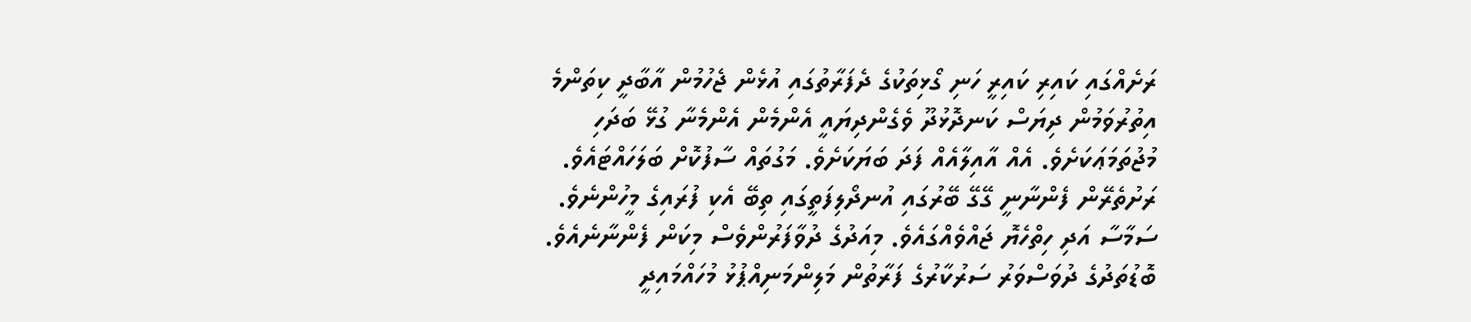ރަށެއްގައި ކައިރި ކައިރީ ހަނި ގޯޅިތަކުގެ ދެފަރާތުގައި އުޅެން ޖެހުމުން އާބާދީ ކިތަންމެ އިތުރުވަމުން ދިޔަސް ކަނދޮޅުދޫ ވެގެންދިޔައީ އެންމެން އެންމެނާ ގުޅޭ ބަދަހި މުޖުތަމަޢަކަށެވެ. އެއް އާއިލާއެއް ފަދަ ބަޔަކަށެވެ. މަގުތައް ސާފުކޮށް ބަލަހައްޓައެވެ. ރަށުތެރޭން ފެންނާނީ ގޭގޭ ބޭރުގައި އުނދޯލިފަތީގައި ތިބޭ އެކި ފުރައިގެ މީހުންނެވެ. ސަމާސާ އަދި ހިތްހެޔޮ ޖައްވެއްގައެވެ. މިއަދުގެ ދުވާފަރުންވެސް މިކަން ފެންނާނެއެވެ.
ބޮޑުތަދުގެ ދުވަސްވަރު ސަރުކާރުގެ ފަރާތުން މަލިންމަނިއްޕުޅު މުހައްމައިދީ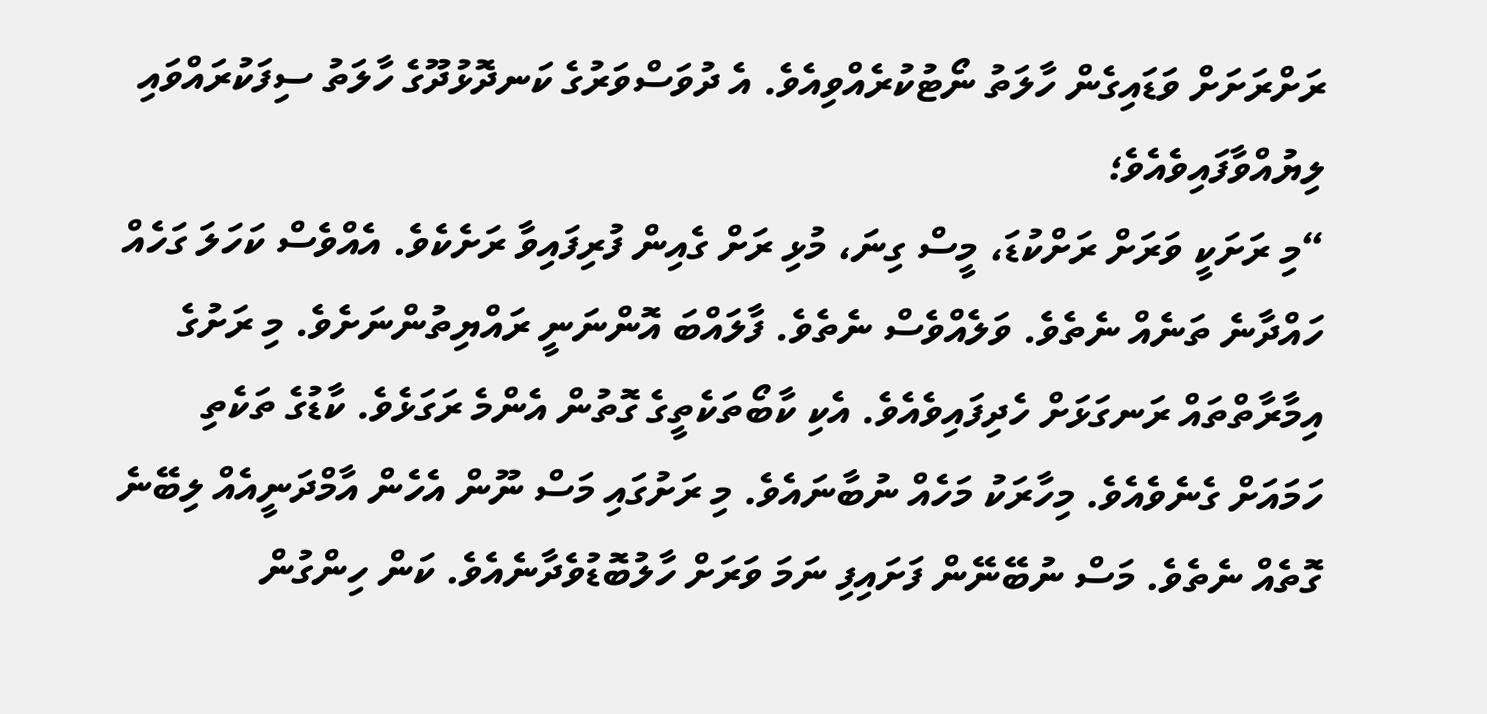ރަށްރަށަށް ވަޑައިގެން ހާލަތު ނޯޓުކުރެއްވިއެވެ. އެ ދުވަސްވަރުގެ ކަނދޮޅުދޫގެ ހާލަތު ސިފަކުރައްވައި ލިޔުއްވާފައިވެއެވެ؛
“މި ރަށަކީ ވަރަށް ރަށްކުޑަ، މީސް ގިނަ، މުޅި ރަށް ގެއިން ފުރިފައިވާ ރަށެކެވެ. އެއްވެސް ކަހަލަ ގަހެއް ހައްދާނެ ތަނެއް ނެތެވެ. ވަލެއްވެސް ނެތެވެ. ފާލައްބަ އޮންނަނީ ރައްޔިތުންނަށެވެ. މި ރަށުގެ އިމާރާތްތައް ރަނގަޅަށް ހެދިފައިވެއެވެ. އެކި ކާބޯތަކެތީގެ ގޮތުން އެންމެ ރަގަޅެވެ. ކާޑުގެ ތަކެތި ހަމައަށް ގެނެވެއެވެ. މިހާރަކު މަހެއް ނުބާނައެވެ. މި ރަށުގައި މަސް ނޫން އެހެން އާމްދަނީއެއް ލިބޭނެ ގޮތެއް ނެތެވެ. މަސް ނުބޭނޭން ފަށައިފި ނަމަ ވަރަށް ހާލުބޮޑުވެދާނެއެވެ. ކަން ހިންގުން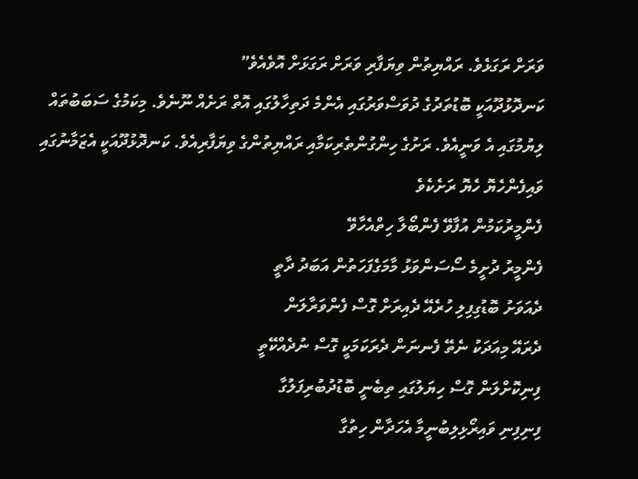ވަރަށް ރަގަޅެވެ. ރައްޔިތުން ވިޔަފާރި ވަރަށް ރަގަޅަށް އޮވެއެވެ”
ކަނދޮޅުދޫއަކީ ބޮޑުތަދުގެ ދުވަސްވަރުގައި އެންމެ ދަތިހާލުގައި އޮތް ރަށެއް ނޫނެވެ. މިކަމުގެ ސަބަބުތައް ލިޔުމުގައި އެ ވަނީއެވެ. ރަށުގެ ހިންގުންތެރިކަމާއި ރައްޔިތުންގެ ވިޔަފާރިއެވެ. ކަނދޮޅުދޫއަކީ އެޒަމާނުގައި ވައިފެންހެޔޮ ހެޔޮ ރަށެކެވެ
ފެންމީރުކަމުން އުފާވޭ ފެންބޯލާ ހިތްއެހާވޭ
ފެންމީރު ދުށީމެ ސޯސަންވަޅު މާމަގެފަހަތުން އަބަދު ދާތީ
ދެއަވަށު ބޮޑުގިފިލި ހުރެއޭ ދެއިރަށް ގޮސް ފެންވަރާލަން
ދެރައޭ މިއަދަކު ނެތޭ ފެނނަން ދެރަކަމަކީ ގޮސް ނުދެއްކޭތީ
ފިނިކޮށްލަން ގޮސް ހިޔަލުގައި ތިބެނީ ބޮޑުދުބުރިފަލުގާ
ފިނިފިނި ވައިރޯޅިލިބުނީމާ އެހަދާން ހިތުގާ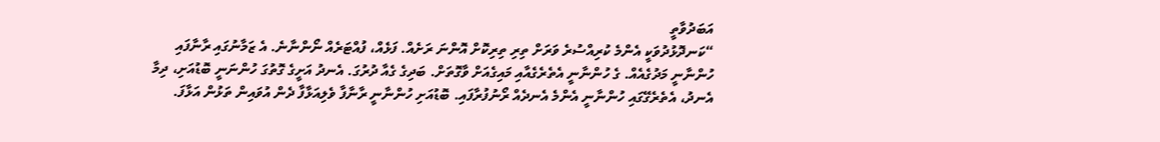އަބަދުވާތީ
“ކަނދޮޅުދުވަކީ އެންމެ ކުރިއްސުރެ ވަރަށް ތިރި ތިރިކޮށް އޮންނަ ރަށެއް. ފަޅެއް، ފުއްޓަރެއް ނޯންނާނެ. އެ ޒަމާނުގައި ރާނާފައި ހުންނާނީ މަދުގެއެއް. ގެ ހުންނާނީ އެތެރެގެއާއި މައިގެއަށް ވާގޮތަށް. ބަދިގެ ގެއާ ދުރުގަ. އެނދު އަށީގެ ގޮތުގަ ހުންނަނީ ބޮޑުއަށި، ދިމާ އެނދު، އެތެރެގޭގައި ހުންނާނީ އެންމެ އެނދެއް ރޯނުފުރާފައި. ބޮޑުއަށި ހުންނާނީ ރާނާފާ ވެލިއަޅާފާ ދެން އުވައިން ތަޅުން އަޅާފަ.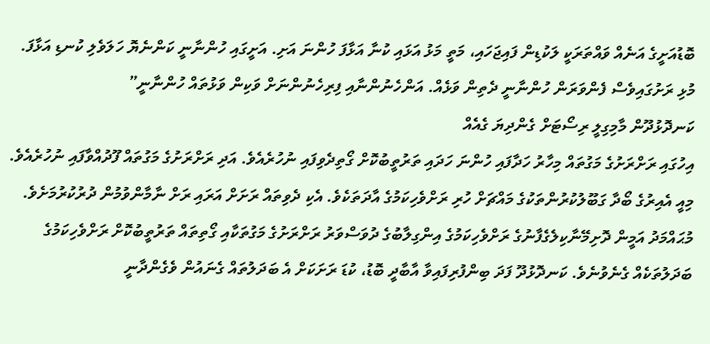ބޮޑުއަށީގެ އަނެއް ވައްތަރަކީ ލަކުޑިން ފައިޖަހައި، މަތީ މަޅު އަޅައި ކުނާ އަޅާފަ ހުންނަ އަށި. އަށީގައި ހުންނާނީ ކަންނެޔޮ ހަލަވެލި ކުނޑި އަޅާފަ. މުޅި ރަށުގައިވެސް ފެންވަރަން ހުންނާނީ ދެތިން ވަޅެއް. އަންހެނުންނާއި ފިރިހެނުންނަށް ވަކިން ވަޅުތައް ހުންނާނީ”
ކަނދޮޅުދޫން މާމިގިލީ ރިސޯޓަށް ގެންދިޔަ ގެއެއް
އިހުގައި ރަށްރަށުގެ މަގުތައް މިހާރު ހަދާފައި ހުންނަ ހަދައި ތަރުތީބުކޮށް ގޯތިދެވިފައި ނުހުރެއެވެ. އަދި ރަށްރަށުގެ މަގުތައް ފޫދުއްވާފައި ނުހުރެއެވެ. މިއީ އެއިރުގެ ބޯދާ ގަބޫލުކުރުންތަކުގެ މައްޗަށް ހުރި ރަށްވެހިކަމުގެ އާދަތަކެވެ. އެކި ދެވިތައް ރަށަށް އަރައި ރަށް ނާމާންވުމުން ދުރުކުރުމަށެވެ. މުޙައްމަދު އަމީން ދޮށިމޭނާކިލެގެފާނުގެ ރަށްވެހިކަމުގެ އިންގިލާބުގެ ދުވަސްވަރު ރަށްރަށުގެ މަގުތަކާއި ގޯތިތައް ތަރުތީބުކޮށް ރަށްވެހިކަމުގެ ބަދަލުތަކެއް ގެނެވުނެވެ. ކަނދޮޅުދޫ ފަދަ ބިންފުރިފައިވާ އާބާދީ ބޮޑު، ކުޑަ ރަށަކަށް އެ ބަދަލުތައް ގެނައުން ވެގެންދާނީ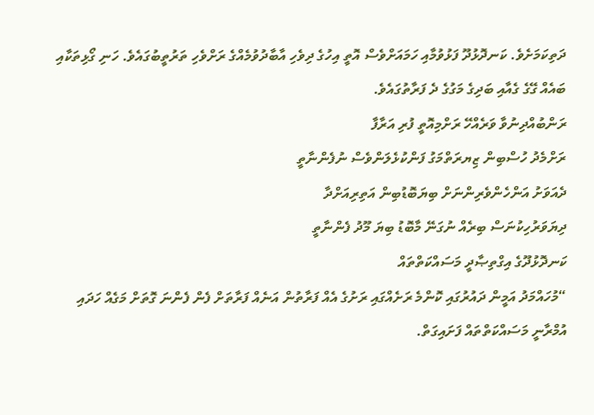ދަތިކަމަށެވެ. ކަނދޮޅުދޫ ފަޅުވުމާއި ހަމައަށްވެސް އޮތީ އިހުގެ ދިވެހި އާބާދުވުމެއްގެ ރަށްވެހި ތަރުތީބުގައެވެ. ހަނި ގޯޅިތަކާއި ބައެއް ގޭގެ ގެއާއި ބަދިގެ މަގުގެ ދެ ފަރާތުގައެވެ.
ރަންބުއްދިނުވާ ވަރެއްހޭ ރަށްމިއޮތީ ފުރި އަރާފާ
ރަށްމެދު ހުސްބިން ޒިޔރަތްމަގު ފަންކުޅެލަންވެސް ނުފެންނާތީ
ދެއަވަށު އަންހެންވެރިންނަށް ބިޔަބޮޑުބިން އަތިރިއަށްދާ
ދިޔަވަރުހިކުނަސް ބިރެއް ނުގަނޭ މާބޮޑު ބިޔަ މޫދު ފެންނާތީ
ކަނދޮޅުދޫގެ އިގްތިޞާދީ މަސައްކަތްތައް
“މުހައްމަދު އަމީން ދައުރުގައި ކޮންމެ ރަށެއްގައި ރަށުގެ އެއް ފަރާތުން އަނެއް ފަރާތަށް ފެން ފެންނަ ގޮތަށް މަގެއް ހަދައި އުމްރާނީ މަސައްކަތްތައް ފަށައިގަތް.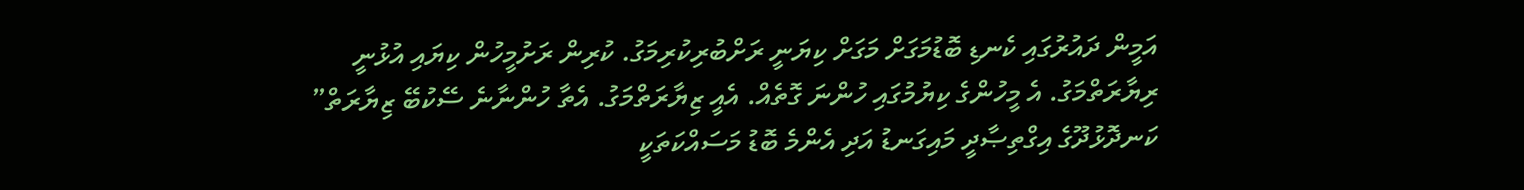އަމީން ދައުރުގައި ކެނޑި ބޮޑުމަގަށް މަގަށް ކިޔަނީ ރަށްބުރިކުރިމަގު. ކުރިން ރަށުމީހުން ކިޔައި އުޅުނީ ރިޔާރަތްމަގު. އެ މީހުންގެ ކިޔުމުގައި ހުންނަ ގޮތެއް. އެއީ ޒިޔާރަތްމަގު. އެތާ ހުންނާނެ ސޭކުބޭ ޒިޔާރަތް”
ކަނދޮޅުދޫގެ އިގްތިޞާދީ މައިގަނޑު އަދި އެންމެ ބޮޑު މަސައްކަތަކީ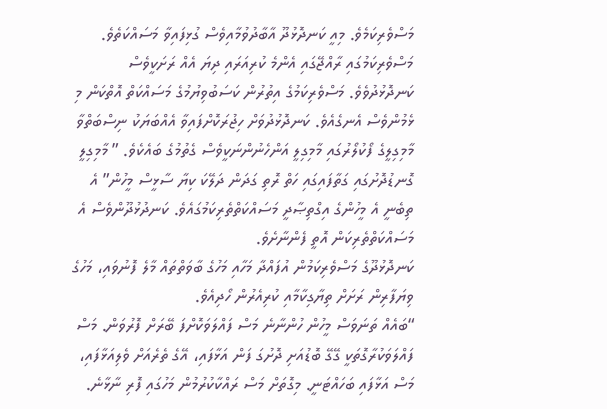މަސްވެރިކަމެވެ. މިއީ ކަނދޮޅުދޫ އާބާދުވުމާއިވެސް ގުޅިފައިވާ މަސައްކަތެވެ. މަސްވެރިކަމުގައި ރާއްޖޭގައި އެންމެ ކުރިއަރައި ދިޔަ އެއް ރަށަކީވެސް ކަނދޮޅުދުވެވެ. މަސްވެރިކަމުގެ އިތުރުން ކަސަބުވިޔުމުގެ މަސައްކަތް އޮތްކަން މި ޅެމުންވެސް އެނގެއެވެ. ކަނދޮޅުދުވަށް ހިޖުރަކޮށްފައިވާ އެއްބަޔަކު ނިސްބަތްވާ މާމިގިލީގެ ފޯކުލޯރުގައި މާމިގިލީ އަންހެނުންނަކީވެސް ގެތުމުގެ ބައެކެވެ. ” މާމިގިލީ ގޮނޑުދޮށުގައި ގަތާފައިގައި ހަތް ރޮތި ގަދަން ދަލޭކަ ކިޔާ ސާޅީސް މީހުން” އެ ތިބެނީ އެ މީހުންގެ އިގްތިޞާދީ މަސައްކަތްތެރިކަމުގައެވެ. ކަނދުޅުދޫންވެސް އެ މަސައްކަތްތެރިކަން އޮތީ ފެންނާށެވެ.
ކަނދޮޅުދޫގެ މަސްވެރިކަމުން އުފައްދާ މަހާއި މަހުގެ ބާވަތްތައް މާލެ ފޮނުވައި، މަހުގެ ވިޔަފާރިން ރަށަށް ތިޔާގިކާމާއި ކުރިއެރުން ހޯދިއެވެ.
“ބައެއް ތަނަވަސް މީހުން ހުންނާނެ މަސް ފައްލަވަކޮށްފަ ބޭރަށް ފޮރުވަން. މަސް ފައްލަވަކުރާގޮތަކީ ގޭގޭ ބޮޑުއަށި ދޮށުގަ ފަން އަޅާފައި، އޭގެ ތެރެއަށް ވެލިއަޅާފައި، މަސް އަޅާފައި ބަހައްޓަނީ. މިގޮތަށް މަސް ރައްކާކުރުމުން މަހުގައި ފޮރި ނާޅާނެ.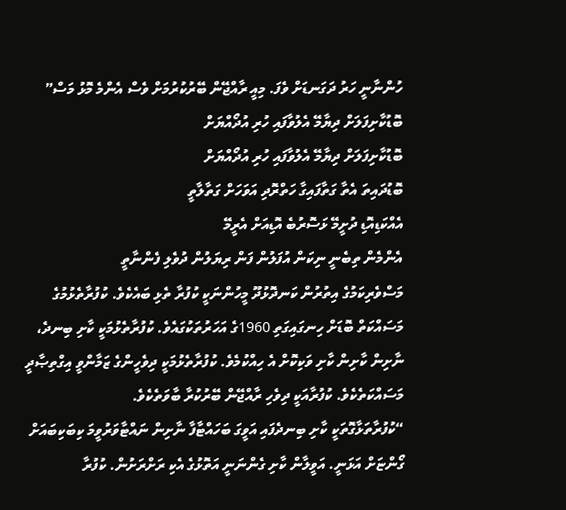ހުންނާނީ ހަރު ދަގަނޑަށް ވެފަ. މިއީ ރާއްޖޭން ބޭރުކުރުމަށް ވެސް އެންމެ މޮޅު މަސް”
ބޮޑުކާށިފަލަށް ދިޔާމޭ އެލުވާފައި ހުރި އުދޯއްޔަށް
ބޮޑުކާށިފަލަށް ދިޔާމޭ އެލުވާފައި ހުރި އުދޯއްޔަށް
ބޮޑުދައިތަ އެތާ ގަތާފައިގާ ހަތްރޮދި އަވަހަށް ގަތާލާތީ
އެއްކަޑިއޮޑި ދުށީމޭ ޅަސޮރުބެ އޮޑިއަށް އެރީމޭ
އެންމެން ތިބެނީ ނިކަން އުފަލުން ފަން ރިޔަލުން ދުވެލި ފެންނާތީ
މަސްވެރިކަމުގެ އިތުރުން ކަނދޮޅުދޫ މީހުންނަކީ ކުފުރާ ތެޅި ބައެކެވެ. ކުފުރާތެޅުމުގެ މަސައްކަތް ބޮޑަށް ހިނގައިގަތި 1960ގެ އަހަރުތަކުގައެވެ. ކުފުރާތެޅުމަކީ ކާށި ބިނދެ، ނާށިން ކާށިން ކާށި ވަކިކޮށް އެ ހިއްކުމެވެ. ކުފުރާތެޅުމަކީ ދިވެހީންގެ ޒަމާންވީ އިގްތިޞާދީ މަސައްކަތެކެވެ. ކުފުރާއަކީ ދިވެހި ރާއްޖޭން ބޭރުކުރާ ބާވަތެކެވެ.
“ކުފުރާތަޅާގޮތަކީ ކާށި ބިނދެފައި އަވީގަ ބަހައްޓާފާ ނާށިން ނައްޓާވަރުވީމަ ކިބަކިބައަށް ގޯންޏަށް އަޅަނީ. އަވީލާން ކާށި ގެންނަނީ އަތޮޅުގެ އެކި ރަށްރަށުން. ކުފުރާ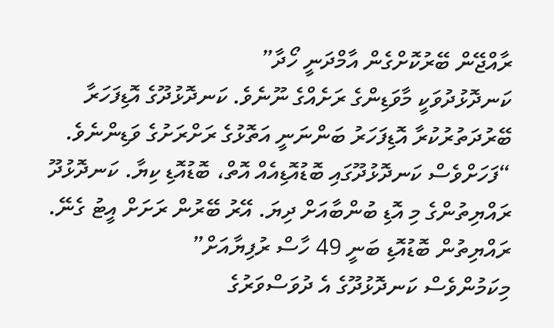ރާއްޖޭން ބޭރުކޮށްގެން އާމްދަނީ ހޯދާ”
ކަނދޮޅުދުވަކީ މާވަޑިންގެ ރަށެއްގެ ނޫނެވެ. ކަނދޮޅުދޫގެ އޮޑިފަހަރާ ބޭރުދަތުރުކުރާ އޮޑިފަހަރު ބަންނަނީ އަތޮޅުގެ ރަށްރަށުގެ ވަޑިންނެވެ.
“ފަހަށްވެސް ކަނދޮޅުދޫގައި ބޮޑުއޮޑިއެއް އޮތް، ބޮޑުއޮޑި ކިޔާ. ކަނދޮޅުދޫ ރައްޔިތުންގެ މި އޮޑި ބުންބާއަށް ދިޔަ. އޭރު ބޭރުން ރަށަށް އީޓު ގެނޭ. ރައްޔިތުން ބޮޑުއޮޑި ބަނީ 49 ހާސް ރުފިޔާއަށް”
މިކަމުންވެސް ކަނދޮޅުދޫގެ އެ ދުވަސްވަރުގެ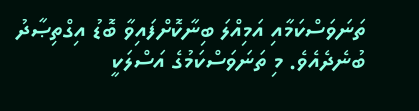ތަނަވަސްކަމާއި އަމިއްލަ ބިނާކޮށްފައިވާ ބޮޑު އިގްތިޞާދު ބުނެދެއެވެ. މި ތަނަވަސްކަމުގެ އަސްލަކީ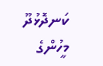ކަނދޮޅުދޫ މީހުންގެ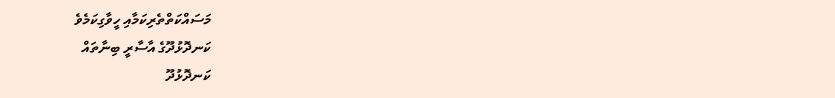މަސައްކަތްތެރިކަމާއި ހީވާގިކަމެވެ
ކަނދޮޅުދޫގެ އާސާރީ ބިނާތައް
ކަނދޮޅުދޫ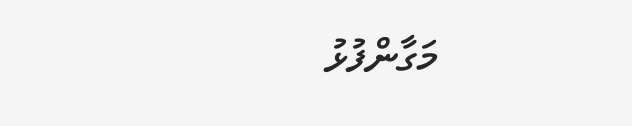މަގާންފުޅު